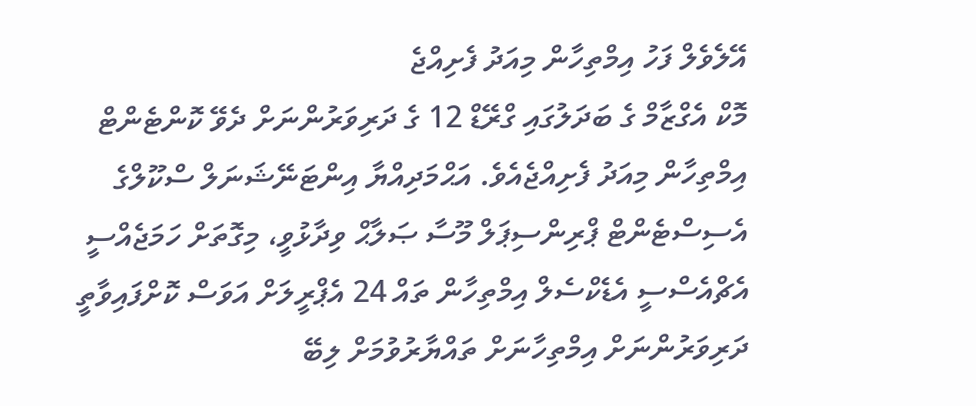އޭލެވެލް ފަހު އިމްތިހާން މިއަދު ފެށިއްޖެ
މޮކް އެގްޒާމް ގެ ބަދަލުގައި ގްރޭޑް 12 ގެ ދަރިވަރުންނަށް ދެވޭ ކޮންޓެންޓް އިމްތިހާން މިއަދު ފެށިއްޖެއެވެ. އަޙްމަދިއްޔާ އިންޓަނޭޝަނަލް ސްކޫލްގެ އެސިސްޓެންޓް ޕްރިންސިޕަލް މޫސާ ޞަލާޙް ވިދާޅުވީ، މިގޮތަށް ހަމަޖެއްސީ އެޗްއެސްސީ އެޑެކްސެލް އިމްތިހާން ތައް 24 އެޕްރީލަށް އަވަސް ކޮށްފައިވާތީ ދަރިވަރުންނަށް އިމްތިހާނަށް ތައްޔާރުވުމަށް ލިބޭ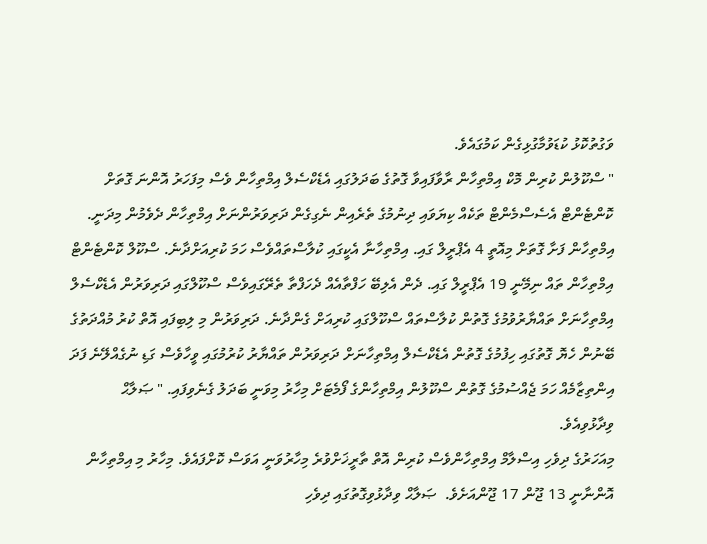ވަގުތުކޮޅު ކުޑަވުމާގުޅިގެން ކަމުގައެވެ.
" ސްކޫލުން ކުރިން މޮކް އިމްތިހާން ރާވާފައިވާ ގޮތުގެ ބަދަލުގައި އެޑެކްސެލް އިމްތިހާން ވެސް މިފަހަރު އޮންނަ ގޮތަށް ކޮންޓެންޓް އެސެސްމެންޓް ތަކެއް ކިޔަވައި ދިނުމުގެ ތެރެއިން ނެގިގެން ދަރިވަރުންނަށް އިމްތިހާން ދެވެމުން މިދަނީ. އިމްތިހާން ފަށާ ގޮތަށް މިއޮތީ 4 އެޕްރީލް ގައި. އިމްތިހާނާ އެކީގައި ކުލާސްތައްވެސް ހަމަ ކުރިއަށްދާނެ. ސްކޫލް ކޮންޓެންޓް އިމްތިހާން ތައް ނިމޭނީ 19 އެޕްރީލް ގައި. ދެން އެލިބޭ ހަފްތާއެއް ދެހަފްތާ ތެރޭގައިވެސް ސްކޫލްގައި ދަރިވަރުން އެޑެކްސެލް އިމްތިހާނަށް ތައްޔާރުވުމުގެ ގޮތުން ކުލާސްތައް ސްކޫލްގައި ކުރިއަށް ގެންދާނެ. ދަރިވަރުން މި ލިބިފައި އޮތް ކުރު މުއްދަތުގެ ބޭނުން ހެޔޮ ގޮތުގައި ހިފުމުގެ ގޮތުން އެޑެކްސެލް އިމްތިހާނަށް ދަރިވަރުން ތައްޔާރު ކުރުމުގައި ވީހާވެސް ގަޑި ނުގެއްލޭނެ ފަދަ އިންތިޒާމެއް ހަމަ ޖެއްސުމުގެ ގޮތުން ސްކޫލުން އިމްތިހާންގެ ފޯމެޓަށް މިހާރު މިވަނީ ބަދަލު ގެނެވިފައި. " ޞަލާޙް ވިދާޅުވިއެވެ.
މިއަހަރުގެ ދިވެހި އިސްލާމް އިމްތިހާންވެސް ކުރިން އޮތް ތާރީޚަށްވުރެ މިހާރުވަނީ އަވަސް ކޮށްފައެވެ. މިހާރު މި އިމްތިހާން އޮންނާނީ 13 ޖޫން 17 ޖޫންއަށެވެ.  ޞަލާޙް ވިދާޅުވިގޮތުގައި ދިވެހި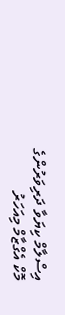އިސްލާމް ކިޔަވާ ދަރިވަރުންގެ މޮކް އެގްޒާމް މިއަހަރު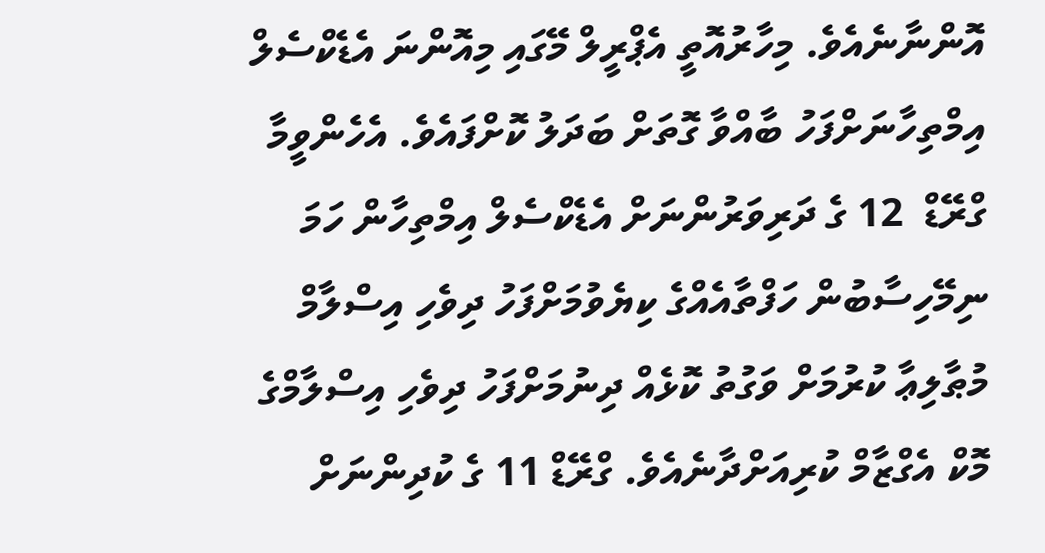އޮންނާނެއެވެ. މިހާރުއޮތީ އެޕްރީލް މޭގައި މިއޮންނަ އެޑެކްސެލް އިމްތިހާނަށްފަހު ބާއްވާ ގޮތަށް ބަދަލު ކޮށްފައެވެ. އެހެންވީމާ ގްރޭޑް  12 ގެ ދަރިވަރުންނަށް އެޑެކްސެލް އިމްތިހާން ހަމަ ނިމޭހިސާބުން ހަފްތާއެއްގެ ކިޔެވުމަށްފަހު ދިވެހި އިސްލާމް މުޠާލިޢާ ކުރުމަށް ވަގުތު ކޮޅެއް ދިނުމަށްފަހު ދިވެހި އިސްލާމްގެ މޮކް އެގްޒާމް ކުރިއަށްދާނެއެވެ. ގްރޭޑް 11 ގެ ކުދިންނަށް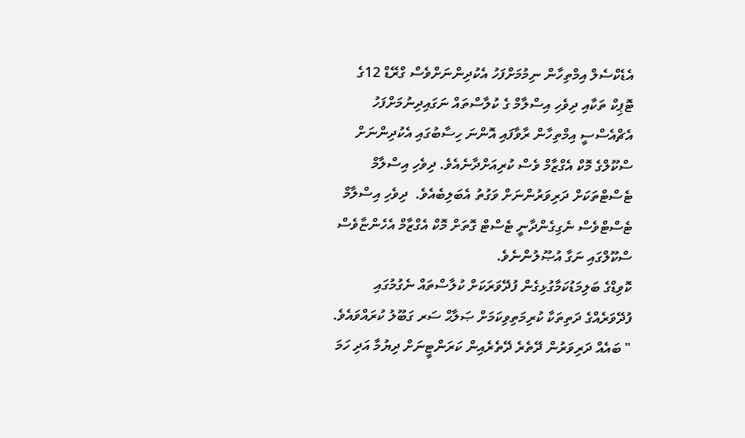އެޑެކްސެލް އިމްތިހާން ނިމުމަށްފަހު އެކުދިންނަށްވެސް ގްރޭޑް 12ގެ ޓޮޕިކް ތަކާއި ދިވެހި އިސްލާމް ގެ ކުލާސްތައް ނަގައިދިނުމަށްފަހު އެޗްއެސްސީ އިމްތިހާން ރާވާފައި އޮންނަ ހިސާބުގައި އެކުދިންނަށް ސްކޫލްގެ މޮކް އެގްޒާމް ވެސް ކުރިއަށްދާނެއެވެ. ދިވެހި އިސްލާމް ޓެސްޓްތަކަށް ދަރިވަރުންނަށް ވަގުތު އެބަލިބެއެވެ.  ދިވެހި އިސްލާމް ޓެސްޓްވެސް ނެގިގެންދާނީ ޓެސްޓް ގޮތަށް މޮކް އެގްޒާމް އެހެންޏާވެސް ސްކޫލްގައި ނަގާ އުޞޫލުންނެވެ.
ކޮވިޑްގެ ބަލިމަޑުކަމާގުޅިގެން ފުދޭވަރަކަށް ކުލާސްތައް ނެގުމުގައި ފުދޭވަރެއްގެ ދަތިތަކާ ކުރިމަތިވިކަމަށް ޞަލާޙް ސަރ ގަބޫލު ކުރައްވައެވެ.
" ބައެއް ދަރިވަރުން ދޭތެރެ ދޭތެރެއިން ކަރަންޓީނަށް ދިޔުމާ އަދި ހަމަ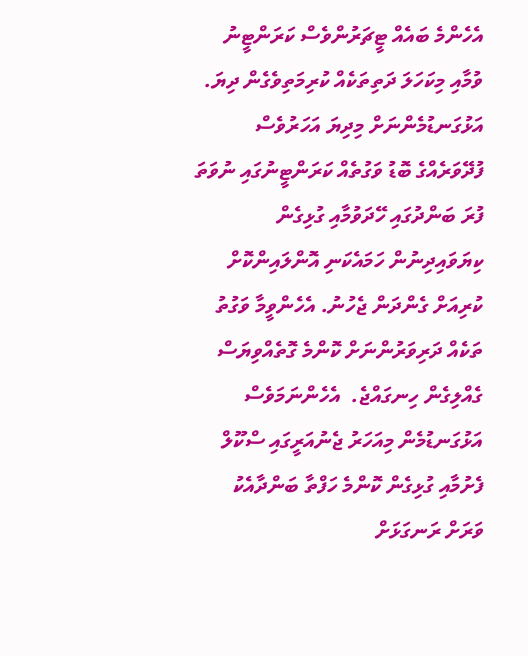އެހެންމެ ބައެއް ޓީޗަރުންވެސް ކަރަންޓީނު ވުމާއި މިކަހަލަ ދަތިތަކެއް ކުރިމަތިވެގެން ދިޔަ.  އަޅުގަނޑުމެންނަށް މިދިޔަ އަހަރުވެސް ފުދޭވަރެއްގެ ބޮޑު ވަގުތެއް ކަރަންޓީނުގައި ނުވަތަ ފުރަ ބަންދުގައި ހޭދަވުމާއި ގުޅިގެން ކިޔަވައިދިނުން ހަމައެކަނި އޮންލައިންކޮށް ކުރިއަށް ގެންދަން ޖެހުނު. އެހެންވީމާ ވަގުތު ތަކެއް ދަރިވަރުންނަށް ކޮންމެ ގޮތެއްވިޔަސް ގެއްލިގެން ހިނގައްޖެ.  އެހެންނަމަވެސް އަޅުގަނޑުމެން މިއަހަރު ޖެނުއަރީގައި ސްކޫލް ފެށުމާއި ގުޅިގެން ކޮންމެ ހަފްތާ ބަންދާއެކު ވަރަށް ރަނގަޅަށް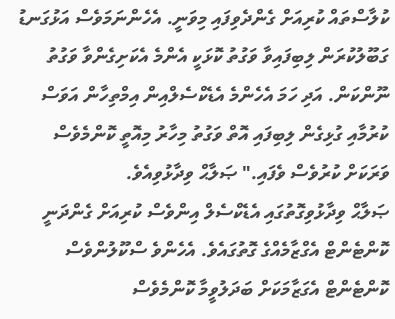ކުލާސްތައް ކުރިއަށް ގެންދެވިފައި މިވަނީ. އެހެންނަމަވެސް އަޅުގަނޑު ގަބޫލުކުރަން ލިބިފައިވާ ވަގުތު ކޮޅަކީ އެންމެ އެކަށިގެންވާ ވަގުތު ނޫންކަން. އަދި ހަމަ އެހެންމެ އެޑެކްސެލްއިން އިމްތިހާން އަވަސް ކުރުމާއި ގުޅިގެން ލިބިފައި އޮތް ވަގުތު މިހާރު މިއޮތީ ކޮންމެވެސް ވަރަކަށް ކުރުވެސް ވެފައި." ޞަލާޙް ވިދާޅުވިއެވެ.
ޞަލާޙް ވިދާޅުވިގޮތުގައި އެޑެކްސެލް އިންވެސް ކުރިއަށް ގެންދަނީ ކޮންޓެންޓް އެގްޒާމެއްގެ ގޮތުގައެވެ. އެހެންވެ ސްކޫލުންވެސް ކޮންޓެންޓް އެގަޒާމަކަށް ބަދަލުވީމާ ކޮންމެވެސް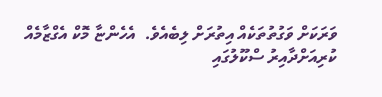ވަރަކަށް ވަގުތުތަކެއް އިތުރަށް ލިބެއެވެ.  އެހެންޏާ މޮކް އެގްޒާމެއް ކުރިއަށްދާއިރު ސްކޫލުގައި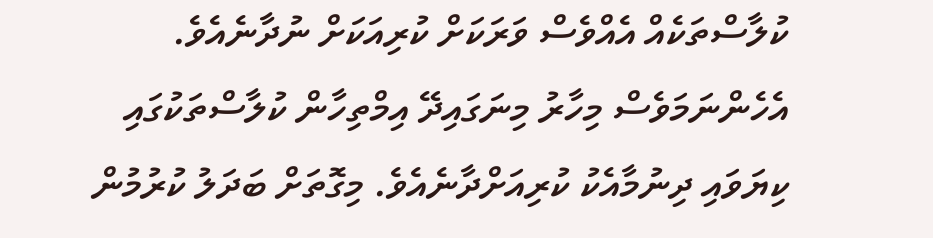ކުލާސްތަކެއް އެއްވެސް ވަރަކަށް ކުރިއަކަށް ނުދާނެއެވެ. އެހެންނަމަވެސް މިހާރު މިނަގައިދޭ އިމްތިހާން ކުލާސްތަކުގައި ކިޔަވައި ދިނުމާއެކު ކުރިއަށްދާނެއެވެ. މިގޮތަށް ބަދަލު ކުރުމުން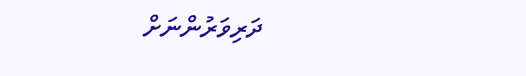ދަރިވަރުންނަށް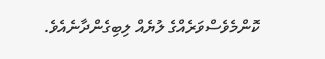ކޮންމެވެސްވަރެއްގެ ލުޔެއް ލިބިގެންދާނެއެވެ.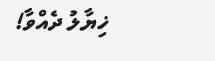ޚިޔާލު ދެއްވާ!